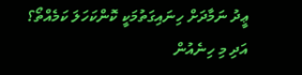ޢީދު ނަމާދަށް ހިނައިގަތުމަކީ ކޮންކަހަލަ ކަމެއްތޯ؟ އަދި މި ހިނެއުން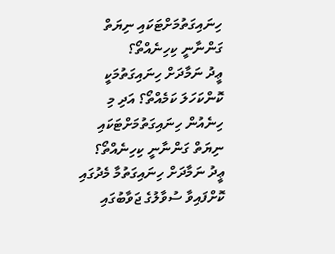ހިނައިގަތުމަށްޓަކައި ނިޔަތް ގަންނާނީ ކިހިނެއްތޯ؟
ޢީދު ނަމާދަށް ހިނައިގަތުމަކީ ކޮންކަހަލަ ކަމެއްތޯ؟ އަދި މި ހިނެއުން ހިނައިގަތުމަށްޓަކައި ނިޔަތް ގަންނާނީ ކިހިނެއްތޯ؟
ޢީދު ނަމާދަށް ހިނައިގަތުމާ މެދުގައި ކޮށްފައިވާ ސުވާލުގެ ޖަވާބުގައި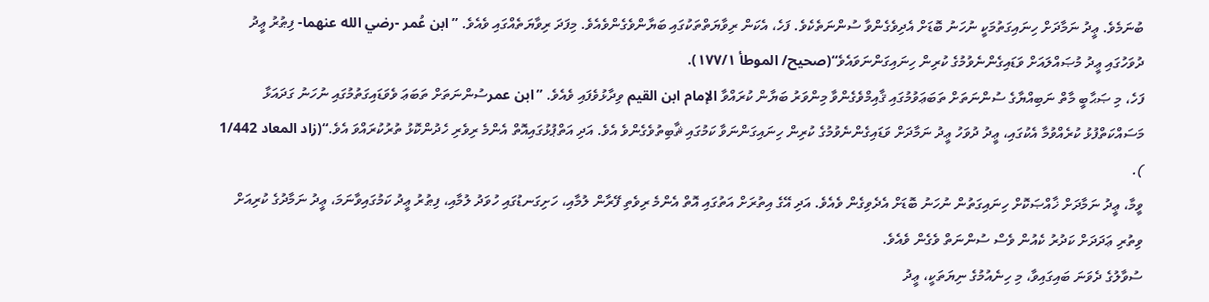ބުނަމެވެ. ޢީދު ނަމާދަށް ހިނައިގަތުމަކީ ނުހަނު ބޮޑަށް އެދިވެގެންވާ ސުންނަތެކެވެ. ފަހެ، އެކަން ރިވާޔަތްތަކުގައި ބަޔާންވެގެންވެއެވެ. މިފަދަ ރިވާޔަތެއްގައި ވެއެވެ. ”ابن عُمر -رضي الله عنهما- ފިޠުރު ޢީދު ދުވަހުގައި ޢީދު މުޞައްލައަށް ވަޑައިގެންނެވުމުގެ ކުރިން ހިނައިގަންނަވައެވެ“(صحيح/ الموطأ ١٧٧/١).
ފަހެ، މި ޞަޙާބީ މާތް ނަބިއްޔާގެ ސުންނަތަށް ތަބަޢަވުމުގައި ޤާއިމްވެގެންވާ މިންވަރު ބަޔާން ކުރައްވާ الإمام ابن القيم ވިދާޅުވެފައި ވެއެވެ. ”ابن عمرސުންނަތަށް ތަބަޢަ ވެވަޑައިގަތުމުގައި ނުހަނު ގަދައަޅާ މަސައްކަތްފުޅު ކުރެއްވުމާ އެކުގައި، ޢީދު ދުވަހު ޢީދު ނަމާދަށް ވަޑައިގެންނެވުމުގެ ކުރިން ހިނައިގަންނަވާ ކަމުގައި ޘާބިތުވެގެންވެ އެވެ. އަދި އަތްޕުޅުގައިއޮތް އެންމެ ރިވެރި ހެދުންކޮޅު ތުރުކުރައްވަ އެވެ.“(زاد المعاد 1/442 ).
ވީމާ، ޢީދު ނަމާދަށް ޚާއްޞަކޮށް ހިނައިގަތުން ނުހަނު ބޮޑަށް އެދެވިގެން ވެއެވެ. އަދި އޭގެ އިތުރަށް އަތުގައި އޮތް އެންމެ ރިވެތި ފޭރާން ލުމާއި، ހަށިގަނޑުގައި ހުވަދު ލުމާއި، ފިޠުރު ޢީދު ކަމުގައިވާނަމަ، ޢީދު ނަމާދުގެ ކުރިއަށް ވިތުރި ޢަދަދަށް ކަދުރު ކެއުން ވެސް ސުންނަތް ވެގެން ވެއެވެ.
ސުވާލުގެ ދެވަނަ ބައިގައިވާ، މި ހިނެއުމުގެ ނިޔަތަކީ، ޢީދު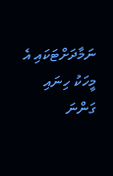ނަމާދަށްޓަކައި އެ މީހަކު ހިނައި ގަންނަ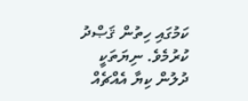ކަމުގައި ހިތުން ޤަޞްދު ކުރުމެވެ. ނިޔަތަކީ ދުލުން ކިޔާ އެއްޗެއް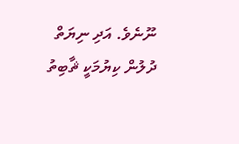ނޫނެވެ. އަދި ނިޔަތް ދުލުން ކިޔުމަކީ ޘާބިތު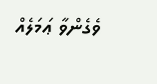ވެގެންވާ ޢަމަލެއް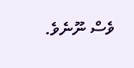ވެސް ނޫނެވެ.